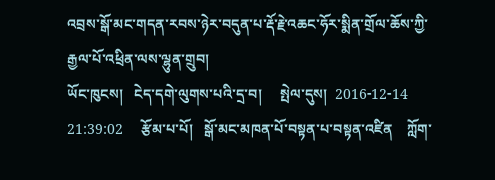འབྲས་སྒོ་མང་གདན་རབས་ཉེར་བདུན་པ་རྡོ་རྗེ་འཆང་ཧོར་སྨིན་གྲོལ་ཆོས་ཀྱི་རྒྱལ་པོ་འཕྲིན་ལས་ལྷུན་གྲུབ།
ཡོང་ཁུངས།   ངེད་དགེ་ལུགས་པའི་དྲ་བ།     སྤེལ་དུས།  2016-12-14 21:39:02     རྩོམ་པ་པོ།   སྒོ་མང་མཁན་པོ་བསྟན་པ་བསྟན་འཛིན    ཀློག་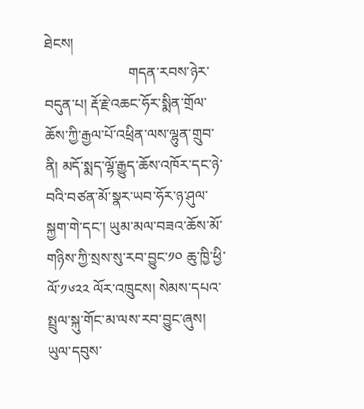ཐེངས།
                       གདན་རབས་ཉེར་བདུན་པ། རྡོ་རྗེ་འཆང་ཧོར་སྨིན་གྲོལ་ཆོས་ཀྱི་རྒྱལ་པོ་འཕྲིན་ལས་ལྷུན་གྲུབ་ནི། མདོ་སྨད་ལྷོ་རྒྱུད་ཆོས་འཁོར་དང་ཉེ་བའི་བཙན་མོ་སྣར་ཡབ་ཧོར་ཉ་ཤུལ་སྐྱག་གེ་དང་། ཡུམ་མལ་བཟའ་ཆོས་མོ་གཉིས་ཀྱི་སྲས་སུ་རབ་བྱུང་༡༠ ཆུ་ཁྱི་ཕྱི་ལོ་༡༦༢༢ ལོར་འཁྲུངས། སེམས་དཔའ་སྤྲུལ་སྐུ་གོང་མ་ལས་རབ་བྱུང་ཞུས། ཡུལ་དབུས་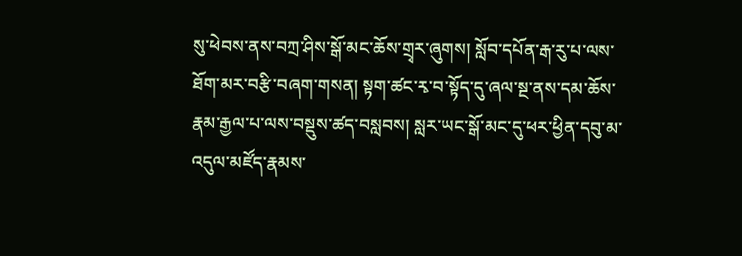སུ་ཕེབས་ནས་བཀྲ་ཤིས་སྒོ་མང་ཆོས་གྲྭར་ཞུགས། སློབ་དཔོན་རྒ་རུ་པ་ལས་ཐོག་མར་བརྩི་བཞག་གསན། སྟག་ཚང་རྭ་བ་སྟོད་དུ་ཞལ་སྔ་ནས་དམ་ཆོས་རྣམ་རྒྱལ་པ་ལས་བསྡུས་ཚད་བསླབས། སླར་ཡང་སྒོ་མང་དུ་ཕར་ཕྱིན་དབུ་མ་འདུལ་མཛོད་རྣམས་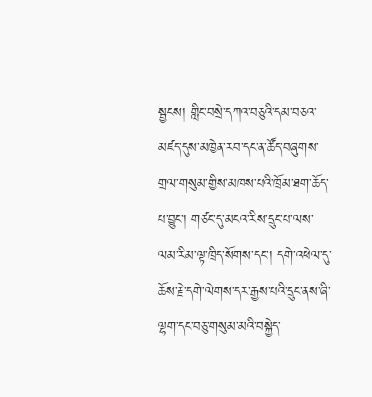སྦྱངས། གླིང་བསྲེ་དཀའ་བཅུའི་དམ་བཅའ་མཛད་དུས་མཁྱེན་རབ་དང་ན་ཚོད་བཞུགས་གྲལ་གསུམ་གྱིས་མཁས་པའི་ཁྲོམ་ཐག་ཆོད་པ་བྱུང་། གཙང་དུ་མངའ་རིས་དྲུང་པ་ལས་ལམ་རིམ་ལྟ་ཁྲིད་སོགས་དང་། དགེ་འཕེལ་དུ་ཆོས་རྗེ་དགེ་ལེགས་དར་རྒྱས་པའི་དྲུང་ནས་ཞི་ལྷག་དང་བཅུ་གསུམ་མའི་བསྐྱེད་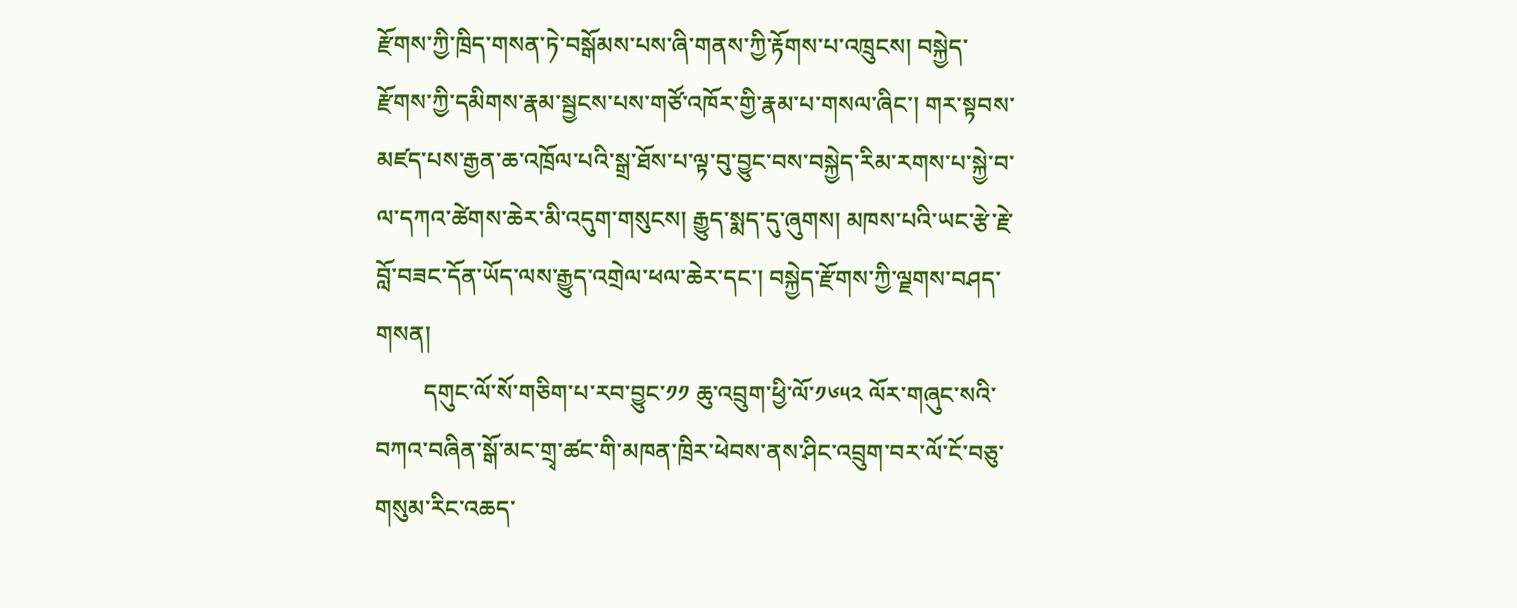རྫོགས་ཀྱི་ཁྲིད་གསན་ཏེ་བསྒོམས་པས་ཞི་གནས་ཀྱི་རྟོགས་པ་འཁྲུངས། བསྐྱེད་རྫོགས་ཀྱི་དམིགས་རྣམ་སྦྱངས་པས་གཙོ་འཁོར་གྱི་རྣམ་པ་གསལ་ཞིང་། གར་སྟབས་མཛད་པས་རྒྱན་ཆ་འཁྲོལ་པའི་སྒྲ་ཐོས་པ་ལྟ་བུ་བྱུང་བས་བསྐྱེད་རིམ་རགས་པ་སྐྱེ་བ་ལ་དཀའ་ཚེགས་ཆེར་མི་འདུག་གསུངས། རྒྱུད་སྨད་དུ་ཞུགས། མཁས་པའི་ཡང་རྩེ་རྗེ་བློ་བཟང་དོན་ཡོད་ལས་རྒྱུད་འགྲེལ་ཕལ་ཆེར་དང་། བསྐྱེད་རྫོགས་ཀྱི་ལྗགས་བཤད་གསན།
        དགུང་ལོ་སོ་གཅིག་པ་རབ་བྱུང་༡༡ ཆུ་འབྲུག་ཕྱི་ལོ་༡༦༥༢ ལོར་གཞུང་སའི་བཀའ་བཞིན་སྒོ་མང་གྲྭ་ཚང་གི་མཁན་ཁྲིར་ཕེབས་ནས་ཤིང་འབྲུག་བར་ལོ་ངོ་བཅུ་གསུམ་རིང་འཆད་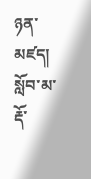ཉན་མཛད། སློབ་མ་རྡོ་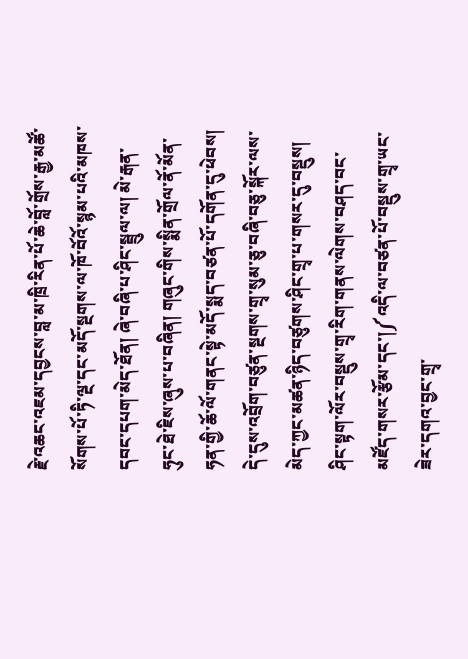རྗེ་འཆང་འཇམ་དབྱངས་བླ་མ་ཁྲི་རིན་པོ་ཆེ་བློ་གྲོས་རྒྱ་མཚོ་སོགས་པོ་ཏི་ལྔ་དང་མདོ་སྔགས་ལ་ཁོ་བོའོ་སྙམ་པའི་མཁས་དབང་དཔག་མེད་ཐོན། ཞེ་བཞི་པ་ཤིང་སྦྲུལ་ལ། མེ་རྒན་ཧུང་ཐེ་ཇིས་ཞུས་པ་བཞིན། གཞུང་གིས་སྨིན་གྲོལ་ནོ་མོན་ཧན་གྱི་ཆོ་ལོ་གནང་སྟེ་མདོ་སྨད་བཙན་པོ་དགོན་དུ་ཕེབས། དེ་དུས་འབྲོག་བཙུན་སྔགས་གྲྭ་སུམ་ཅུ་བཞི་བཅུ་སྐོར་ལས་མེད་ཀྱང་མཚན་ཉིད་བཙུགས་ཤིང་གྲྭ་པ་གསར་དུ་བསྡུས། ཤིང་སྟག་ལོར་བསྡུས་གྲྭ་རིག་གནས་ལེགས་བཤད་བང་མཛོད་གསར་རྩོམ་དང་།༼འདི་ལ་བཙན་པོ་བསྡུས་གྲྭ་ཡང་ཟེར་དགའ་བྱང་གྲྭ་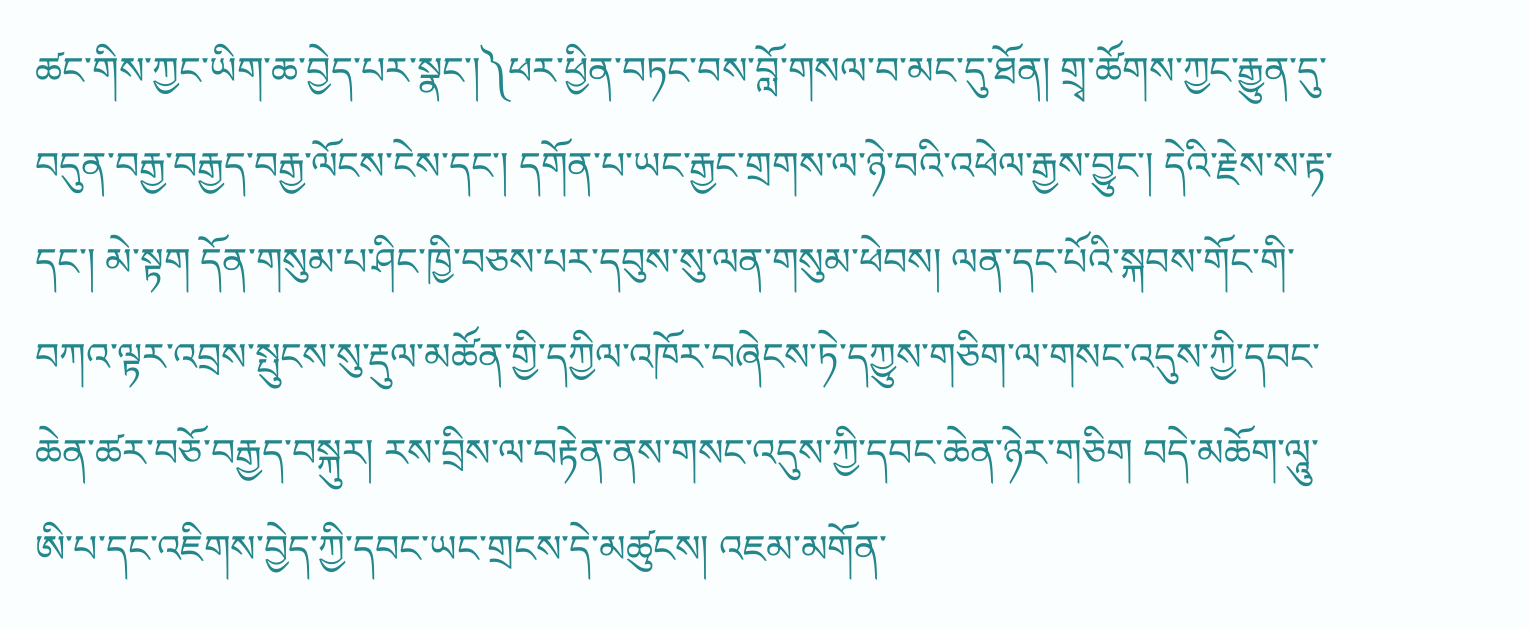ཚང་གིས་ཀྱང་ཡིག་ཆ་བྱེད་པར་སྣང་།༽ཕར་ཕྱིན་བཏང་བས་བློ་གསལ་བ་མང་དུ་ཐོན། གྲྭ་ཚོགས་ཀྱང་རྒྱུན་དུ་བདུན་བརྒྱ་བརྒྱད་བརྒྱ་ལོངས་ངེས་དང་། དགོན་པ་ཡང་རྒྱང་གྲགས་ལ་ཉེ་བའི་འཕེལ་རྒྱས་བྱུང་། དེའི་རྗེས་ས་རྟ་དང་། མེ་སྟག དོན་གསུམ་པ་ཤིང་ཁྱི་བཅས་པར་དབུས་སུ་ལན་གསུམ་ཕེབས། ལན་དང་པོའི་སྐབས་གོང་གི་བཀའ་ལྟར་འབྲས་སྤུངས་སུ་རྡུལ་མཚོན་གྱི་དཀྱིལ་འཁོར་བཞེངས་ཏེ་དཀྱུས་གཅིག་ལ་གསང་འདུས་ཀྱི་དབང་ཆེན་ཚར་བཅོ་བརྒྱད་བསྐུར། རས་བྲིས་ལ་བརྟེན་ནས་གསང་འདུས་ཀྱི་དབང་ཆེན་ཉེར་གཅིག བདེ་མཆོག་ལཱུ་ཨི་པ་དང་འཇིགས་བྱེད་ཀྱི་དབང་ཡང་གྲངས་དེ་མཚུངས། འཇམ་མགོན་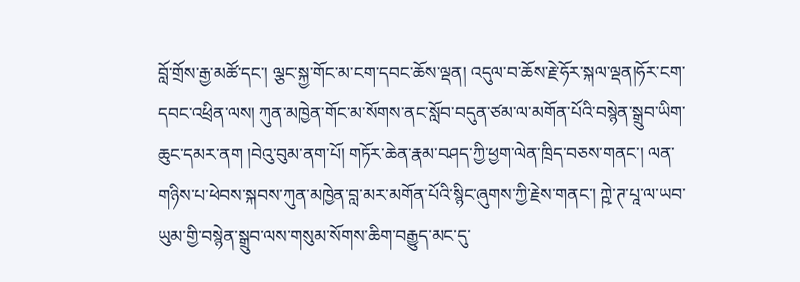བློ་གྲོས་རྒྱ་མཚོ་དང་། ལྕང་སྐྱ་གོང་མ་ངག་དབང་ཆོས་ལྡན། འདུལ་བ་ཆོས་རྗེ་ཧོར་སྐལ་ལྡན།ཧོར་ངག་དབང་འཕྲིན་ལས། ཀུན་མཁྱེན་གོང་མ་སོགས་ནང་སློབ་བདུན་ཙམ་ལ་མགོན་པོའི་བསྙེན་སྒྲུབ་ཡིག་ཆུང་དམར་ནག །བེའུ་བུམ་ནག་པོ། གཏོར་ཆེན་རྣམ་བཤད་ཀྱི་ཕྱག་ལེན་ཁྲིད་བཅས་གནང་། ལན་གཉིས་པ་ཕེབས་སྐབས་ཀུན་མཁྱེན་བླ་མར་མགོན་པོའི་སྙིང་ཞུགས་ཀྱི་རྗེས་གནང་། ཀྵེ་ཊ་པཱ་ལ་ཡབ་ཡུམ་གྱི་བསྙེན་སྒྲུབ་ལས་གསུམ་སོགས་ཆིག་བརྒྱུད་མང་དུ་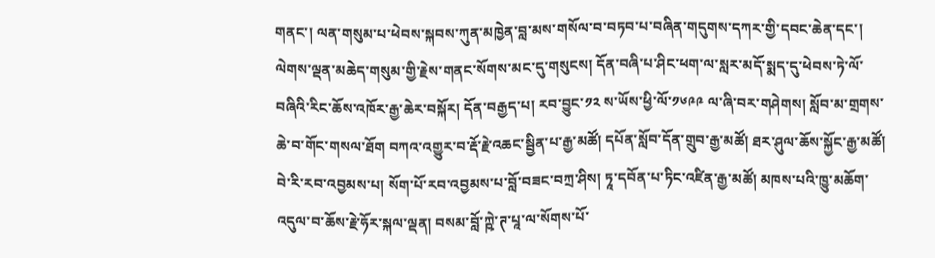གནང་། ལན་གསུམ་པ་ཕེབས་སྐབས་ཀུན་མཁྱེན་བླ་མས་གསོལ་བ་བཏབ་པ་བཞིན་གདུགས་དཀར་གྱི་དབང་ཆེན་དང་། ལེགས་ལྡན་མཆེད་གསུམ་གྱི་རྗེས་གནང་སོགས་མང་དུ་གསུངས། དོན་བཞི་པ་ཤིང་ཕག་ལ་སླར་མདོ་སྨད་དུ་ཕེབས་ཏེ་ལོ་བཞིའི་རིང་ཆོས་འཁོར་རྒྱ་ཆེར་བསྐོར། དོན་བརྒྱད་པ། རབ་བྱུང་༡༢ ས་ཡོས་ཕྱི་ལོ་༡༦༩༩ ལ་ཞི་བར་གཤེགས། སློབ་མ་གྲགས་ཆེ་བ་གོང་གསལ་ཐོག བཀའ་འགྱུར་བ་རྡོ་རྗེ་འཆང་སྦྱིན་པ་རྒྱ་མཚོ། དཔོན་སློབ་དོན་གྲུབ་རྒྱ་མཚོ། ཐར་ཤུལ་ཆོས་སྐྱོང་རྒྱ་མཚོ། བེ་རི་རབ་འབྱམས་པ། སོག་པོ་རབ་འབྱམས་པ་བློ་བཟང་བཀྲ་ཤིས། ཏཱ་དབོན་པ་ཏིང་འཛིན་རྒྱ་མཚོ། མཁས་པའི་ཁྱུ་མཆོག་འདུལ་བ་ཆོས་རྗེ་ཧོར་སྐལ་ལྡན། བསམ་བློ་ཀྵེ་ཊ་པཱ་ལ་སོགས་པོ་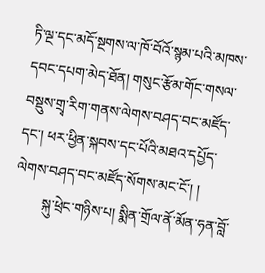ཏི་ལྔ་དང་མདོ་སྔགས་ལ་ཁོ་བོའོ་སྙམ་པའི་མཁས་དབང་དཔག་མེད་ཐོན། གསུང་རྩོམ་གོང་གསལ་བསྡུས་གྲྭ་རིག་གནས་ལེགས་བཤད་བང་མཛོད་དང་། ཕར་ཕྱིན་སྐབས་དང་པོའི་མཐའ་དཔྱོད་ལེགས་བཤད་བང་མཛོད་སོགས་མང་ངོ་། །
        སྐུ་ཕྲེང་གཉིས་པ། སྨིན་གྲོལ་ནོ་མོན་ཧན་བློ་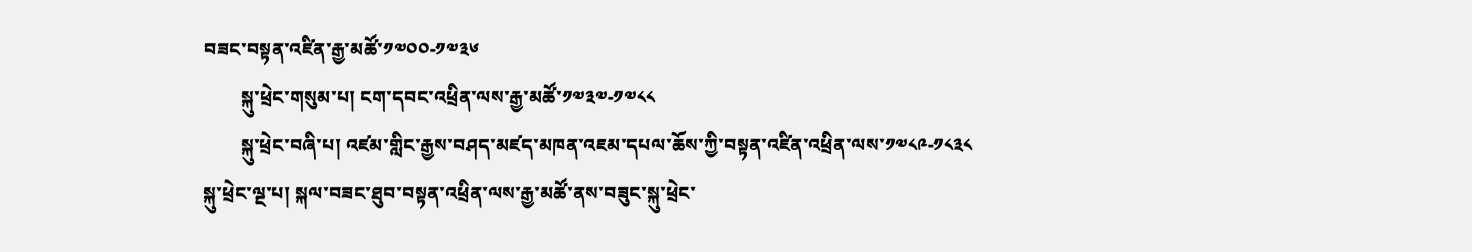བཟང་བསྟན་འཛིན་རྒྱ་མཚོ་༡༧༠༠-༡༧༣༦
        སྐུ་ཕྲེང་གསུམ་པ། ངག་དབང་འཕྲིན་ལས་རྒྱ་མཚོ་༡༧༣༧-༡༧༨༨
        སྐུ་ཕྲེང་བཞི་པ། འཛམ་གླིང་རྒྱས་བཤད་མཛད་མཁན་འཇམ་དཔལ་ཆོས་ཀྱི་བསྟན་འཛིན་འཕྲིན་ལས་༡༧༨༩-༡༨༣༨
སྐུ་ཕྲེང་ལྔ་པ། སྐལ་བཟང་ཐུབ་བསྟན་འཕྲིན་ལས་རྒྱ་མཚོ་ནས་བཟུང་སྐུ་ཕྲེང་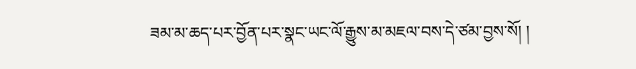ཟམ་མ་ཆད་པར་བྱོན་པར་སྣང་ཡང་ལོ་རྒྱུས་མ་མཇལ་བས་དེ་ཙམ་བྱས་སོ། །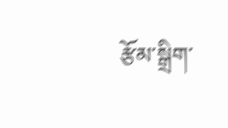རྩོམ་སྒྲིག་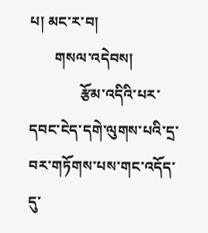པ། མང་ར་བ།
       གསལ་འདེབས།
              རྩོམ་འདིའི་པར་དབང་ངེད་དགེ་ལུགས་པའི་དྲ་བར་གཏོགས་པས་གང་འདོད་དུ་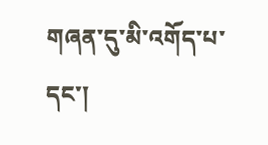གཞན་དུ་མི་འགོད་པ་དང་།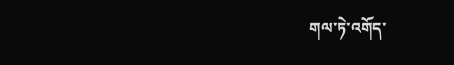གལ་ཏེ་འགོད་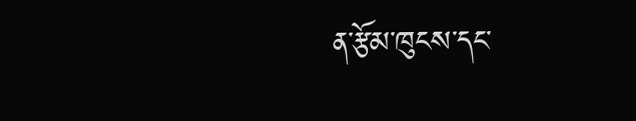ན་རྩོམ་ཁུངས་དང་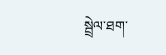སྦྲེལ་ཐག་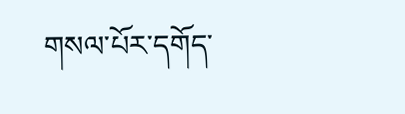གསལ་པོར་དགོད་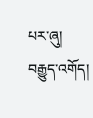པར་ཞུ།
བརྒྱུད་འགོད།